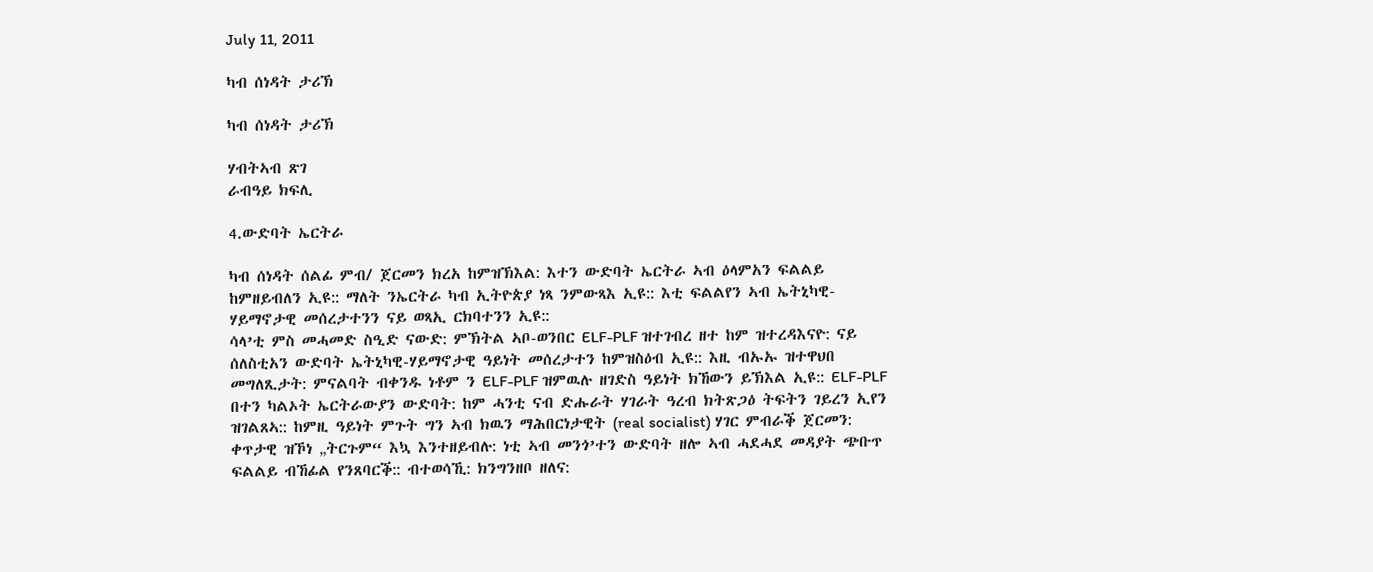July 11, 2011

ካብ ሰነዳት ታሪኽ

ካብ ሰነዳት ታሪኽ

ሃብትኣብ ጽገ
ራብዓይ ክፍሊ

4.ውድባት ኤርትራ

ካብ ሰነዳት ሰልፊ ምብ/ ጀርመን ክረአ ከምዝኽእል: እተን ውድባት ኤርትራ ኣብ ዕላምአን ፍልልይ ከምዘይብለን ኢዩ:: ማለት ንኤርትራ ካብ ኢትዮጵያ ነጻ ንምውጻእ ኢዩ:: እቲ ፍልልየን ኣብ ኤትኒካዊ-ሃይማኖታዊ መሰረታተንን ናይ ወጻኢ ርክባተንን ኢዩ::
ሳላ’ቲ ምስ መሓመድ ስዒድ ናውድ: ምኽትል ኣቦ-ወንበር ELF-PLF ዝተገብረ ዘተ ከም ዝተረዳእናዮ: ናይ ሰለስቲአን ውድባት ኤትኒካዊ-ሃይማኖታዊ ዓይነት መሰረታተን ከምዝስዕብ ኢዩ:: እዚ ብኡኡ ዝተዋህበ መግለጺታት: ምናልባት ብቀንዱ ነቶም ን ELF-PLF ዝምዉሉ ዘገድስ ዓይነት ክኸውን ይኽእል ኢዩ:: ELF-PLF በተን ካልኦት ኤርትራውያን ውድባት: ከም ሓንቲ ናብ ድሑራት ሃገራት ዓረብ ክትጽጋዕ ትፍትን ገይረን ኢየን ዝገልጸኣ:: ከምዚ ዓይነት ምጉት ግን ኣብ ክዉን ማሕበርነታዊት (real socialist) ሃገር ምብራቕ ጀርመን: ቀጥታዊ ዝኾነ „ትርጉም“ እኳ እንተዘይብሉ: ነቲ ኣብ መንጎ’ተን ውድባት ዘሎ ኣብ ሓደሓደ መዳያት ጭቡጥ ፍልልይ ብኸፊል የንጸባርቕ:: ብተወሳኺ: ክንግንዘቦ ዘለና: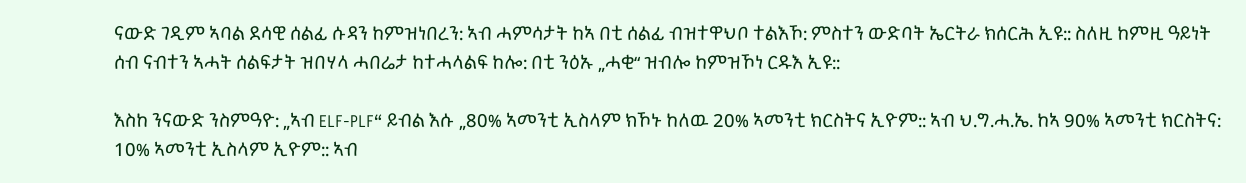ናውድ ገዲም ኣባል ደሳዊ ሰልፊ ሱዳን ከምዝነበረን: ኣብ ሓምሳታት ከኣ በቲ ሰልፊ ብዝተዋህቦ ተልእኾ: ምስተን ውድባት ኤርትራ ክሰርሕ ኢዩ:: ስለዚ ከምዚ ዓይነት ሰብ ናብተን ኣሓት ሰልፍታት ዝበሃላ ሓበሬታ ከተሓላልፍ ከሎ: በቲ ንዕኡ „ሓቂ“ ዝብሎ ከምዝኾነ ርዱእ ኢዩ::

እስከ ንናውድ ንስምዓዮ: „ኣብ ELF-PLF“ ይብል እሱ „80% ኣመንቲ ኢስላም ክኾኑ ከለዉ 20% ኣመንቲ ክርስትና ኢዮም:: ኣብ ህ.ግ.ሓ.ኤ. ከኣ 90% ኣመንቲ ክርስትና: 10% ኣመንቲ ኢስላም ኢዮም:: ኣብ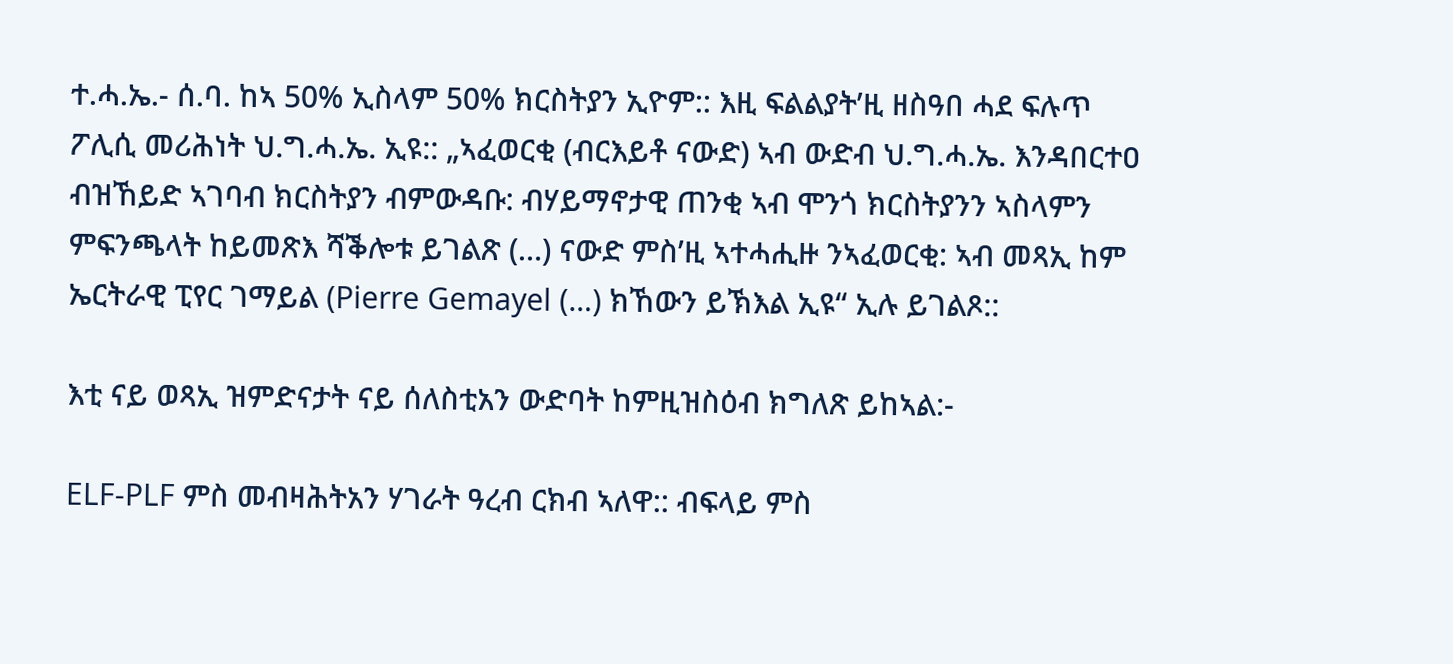ተ.ሓ.ኤ.- ሰ.ባ. ከኣ 50% ኢስላም 50% ክርስትያን ኢዮም:: እዚ ፍልልያት’ዚ ዘስዓበ ሓደ ፍሉጥ ፖሊሲ መሪሕነት ህ.ግ.ሓ.ኤ. ኢዩ:: „ኣፈወርቂ (ብርእይቶ ናውድ) ኣብ ውድብ ህ.ግ.ሓ.ኤ. እንዳበርተዐ ብዝኸይድ ኣገባብ ክርስትያን ብምውዳቡ: ብሃይማኖታዊ ጠንቂ ኣብ ሞንጎ ክርስትያንን ኣስላምን ምፍንጫላት ከይመጽእ ሻቕሎቱ ይገልጽ (…) ናውድ ምስ’ዚ ኣተሓሒዙ ንኣፈወርቂ: ኣብ መጻኢ ከም ኤርትራዊ ፒየር ገማይል (Pierre Gemayel (…) ክኸውን ይኽእል ኢዩ“ ኢሉ ይገልጾ::

እቲ ናይ ወጻኢ ዝምድናታት ናይ ሰለስቲአን ውድባት ከምዚዝስዕብ ክግለጽ ይከኣል:-

ELF-PLF ምስ መብዛሕትአን ሃገራት ዓረብ ርክብ ኣለዋ:: ብፍላይ ምስ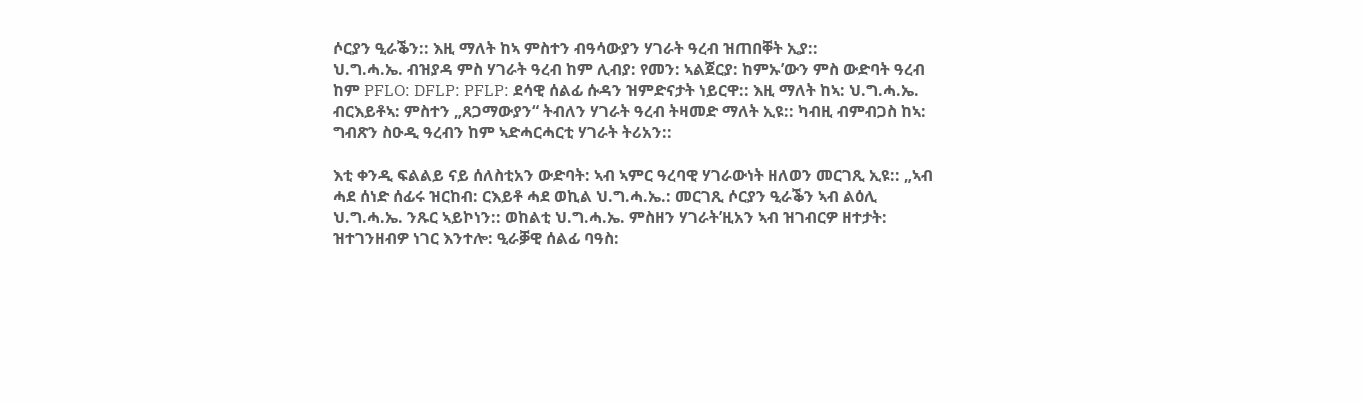ሶርያን ዒራቕን:: እዚ ማለት ከኣ ምስተን ብዓሳውያን ሃገራት ዓረብ ዝጠበቐት ኢያ::
ህ.ግ.ሓ.ኤ. ብዝያዳ ምስ ሃገራት ዓረብ ከም ሊብያ: የመን: ኣልጀርያ: ከምኡ’ውን ምስ ውድባት ዓረብ ከም PFLO: DFLP: PFLP: ደሳዊ ሰልፊ ሱዳን ዝምድናታት ነይርዋ:: እዚ ማለት ከኣ: ህ.ግ.ሓ.ኤ. ብርእይቶኣ: ምስተን „ጸጋማውያን“ ትብለን ሃገራት ዓረብ ትዛመድ ማለት ኢዩ:: ካብዚ ብምብጋስ ከኣ: ግብጽን ስዑዲ ዓረብን ከም ኣድሓርሓርቲ ሃገራት ትሪአን::

እቲ ቀንዲ ፍልልይ ናይ ሰለስቲአን ውድባት: ኣብ ኣምር ዓረባዊ ሃገራውነት ዘለወን መርገጺ ኢዩ:: „ኣብ ሓደ ሰነድ ሰፊሩ ዝርከብ: ርእይቶ ሓደ ወኪል ህ.ግ.ሓ.ኤ.: መርገጺ ሶርያን ዒራቕን ኣብ ልዕሊ ህ.ግ.ሓ.ኤ. ንጹር ኣይኮነን:: ወከልቲ ህ.ግ.ሓ.ኤ. ምስዘን ሃገራት’ዚአን ኣብ ዝገብርዎ ዘተታት: ዝተገንዘብዎ ነገር እንተሎ: ዒራቓዊ ሰልፊ ባዓስ: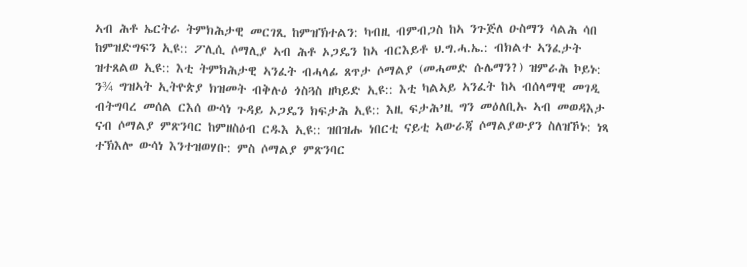ኣብ ሕቶ ኤርትራ ትምክሕታዊ መርገጺ ከምዝኽተልን: ካብዚ ብምብጋስ ከኣ ንጉጅለ ዑስማን ሳልሕ ሳበ ከምዝድግፍን ኢዩ:: ፖሊሲ ሶማሊያ ኣብ ሕቶ ኦጋዴን ከኣ ብርእይቶ ህ.ግ.ሓ.ኤ.: ብክልተ ኣንፈታት ዝተጸልወ ኢዩ:: እቲ ትምክሕታዊ ኣንፈት ብሓላፊ ጸጥታ ሶማልያ (መሓመድ ሱሌማን?) ዝምራሕ ኮይኑ: ን¾ ግዝኣት ኢትዮጵያ ክዝመት ብቅሉዕ ጎስጓስ ዘካይድ ኢዩ:: እቲ ካልኣይ ኣንፈት ከኣ ብሰላማዊ መገዲ ብትግባረ መሰል ርእሰ ውሳነ ጉዳይ ኦጋዴን ክፍታሕ ኢዩ:: እዚ ፍታሕ’ዚ ግን መዕለቢኡ ኣብ መወዳእታ ናብ ሶማልያ ምጽንባር ከምዘስዕብ ርዱእ ኢዩ:: ዝበዝሑ ነበርቲ ናይቲ ኣውራጃ ሶማልያውያን ስለዝኾኑ: ነጻ ተኽእሎ ውሳነ እንተዝወሃቡ: ምስ ሶማልያ ምጽንባር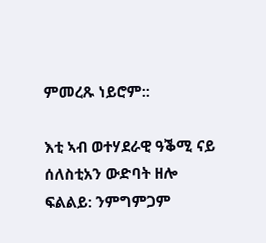ምመረጹ ነይሮም::

እቲ ኣብ ወተሃደራዊ ዓቕሚ ናይ ሰለስቲአን ውድባት ዘሎ ፍልልይ: ንምግምጋም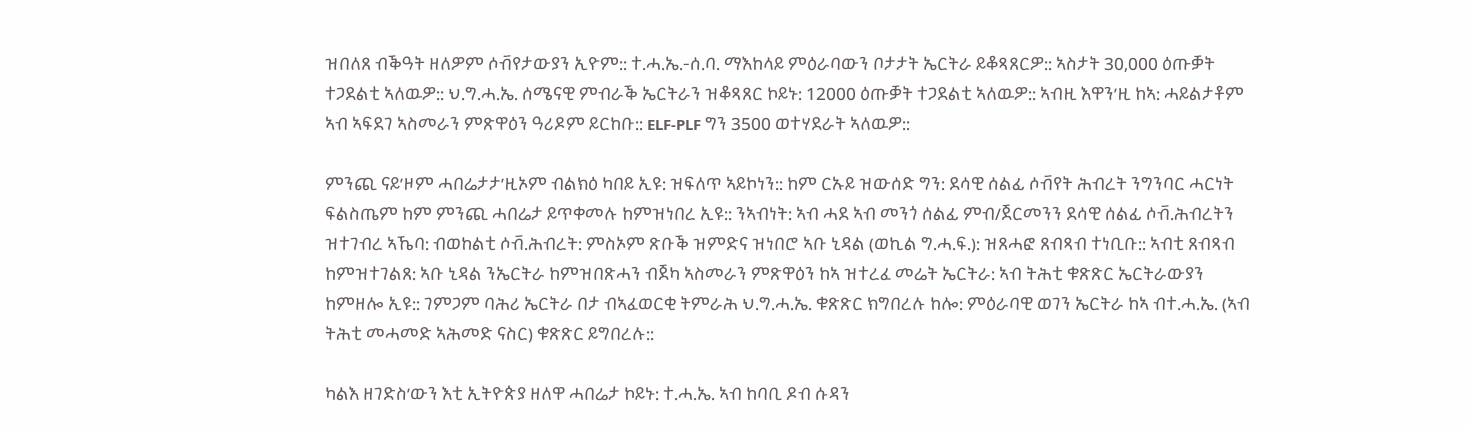ዝበለጸ ብቕዓት ዘለዎም ሶቭየታውያን ኢዮም:: ተ.ሓ.ኤ.-ሰ.ባ. ማእከላይ ምዕራባውን ቦታታት ኤርትራ ይቆጻጸርዎ:: ኣስታት 30,000 ዕጡቓት ተጋደልቲ ኣለዉዎ:: ህ.ግ.ሓ.ኤ. ሰሜናዊ ምብራቕ ኤርትራን ዝቆጻጸር ኮይኑ: 12000 ዕጡቓት ተጋደልቲ ኣለዉዎ:: ኣብዚ እዋን’ዚ ከኣ: ሓይልታቶም ኣብ ኣፍደገ ኣስመራን ምጽዋዕን ዓሪዶም ይርከቡ:: ELF-PLF ግን 3500 ወተሃደራት ኣለዉዎ::

ምንጪ ናይ’ዞም ሓበሬታታ’ዚኦም ብልክዕ ካበይ ኢዩ: ዝፍለጥ ኣይኮነን:: ከም ርኡይ ዝውሰድ ግን: ደሳዊ ሰልፊ ሶቭየት ሕብረት ንግንባር ሓርነት ፍልስጤም ከም ምንጪ ሓበሬታ ይጥቀመሉ ከምዝነበረ ኢዩ:: ንኣብነት: ኣብ ሓደ ኣብ መንጎ ሰልፊ ምብ/ጀርመንን ደሳዊ ሰልፊ ሶቭ.ሕብረትን ዝተገብረ ኣኼባ: ብወከልቲ ሶቭ.ሕብረት: ምስኦም ጽቡቕ ዝምድና ዝነበሮ ኣቡ ኒዳል (ወኪል ግ.ሓ.ፍ.): ዝጸሓፎ ጸብጻብ ተነቢቡ:: ኣብቲ ጸብጻብ ከምዝተገልጸ: ኣቡ ኒዳል ንኤርትራ ከምዝበጽሓን ብጀካ ኣስመራን ምጽዋዕን ከኣ ዝተረፈ መሬት ኤርትራ: ኣብ ትሕቲ ቁጽጽር ኤርትራውያን ከምዘሎ ኢዩ:: ገምጋም ባሕሪ ኤርትራ በታ ብኣፈወርቂ ትምራሕ ህ.ግ.ሓ.ኤ. ቁጽጽር ክግበረሉ ከሎ: ምዕራባዊ ወገን ኤርትራ ከኣ ብተ.ሓ.ኤ. (ኣብ ትሕቲ መሓመድ ኣሕመድ ናስር) ቁጽጽር ይግበረሉ::

ካልእ ዘገድስ’ውን እቲ ኢትዮጵያ ዘለዋ ሓበሬታ ኮይኑ: ተ.ሓ.ኤ. ኣብ ከባቢ ዶብ ሱዳን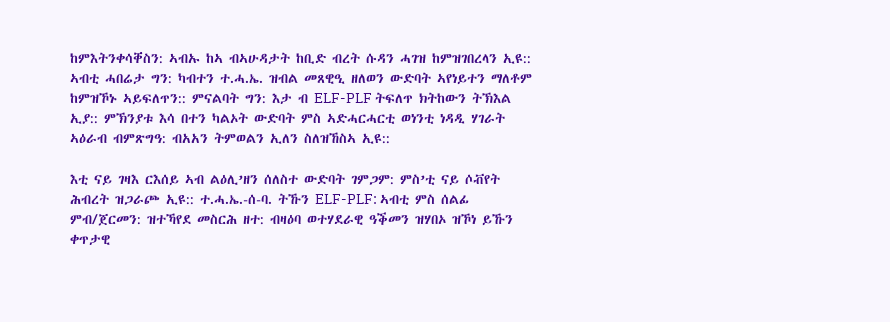ከምእትንቀሳቐስን: ኣብኡ ከኣ ብኣሁዳታት ከቢድ ብረት ሱዳን ሓገዝ ከምዝገበረላን ኢዩ:: ኣብቲ ሓበሬታ ግን: ካብተን ተ.ሓ.ኤ. ዝብል መጸዊዒ ዘለወን ውድባት ኣየነይተን ማለቶም ከምዝኾኑ ኣይፍለጥን:: ምናልባት ግን: እታ ብ ELF-PLF ትፍለጥ ክትከውን ትኽእል ኢያ:: ምኽንያቱ እሳ በተን ካልኦት ውድባት ምስ ኣድሓርሓርቲ ወነንቲ ነዳዲ ሃገራት ኣዕራብ ብምጽግዓ: ብአአን ትምወልን ኢለን ስለዝኸስኣ ኢዩ::

እቲ ናይ ገዛእ ርእሰይ ኣብ ልዕሊ’ዘን ሰለስተ ውድባት ገምጋም: ምስ’ቲ ናይ ሶቭየት ሕብረት ዝጋራጮ ኢዩ:: ተ.ሓ.ኤ.-ሰ-ባ. ትኹን ELF-PLF: ኣብቲ ምስ ሰልፊ ምብ/ጀርመን: ዝተኻየደ መስርሕ ዘተ: ብዛዕባ ወተሃደራዊ ዓቕመን ዝሃበኦ ዝኾነ ይኹን ቀጥታዊ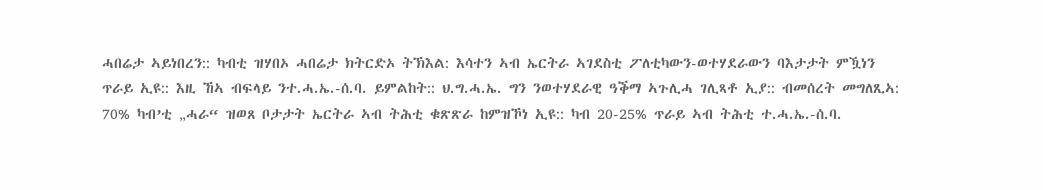ሓበሬታ ኣይነበረን:: ካብቲ ዝሃበኦ ሓበሬታ ክትርድኦ ትኽእል: እሳተን ኣብ ኤርትራ ኣገደስቲ ፖለቲካውን-ወተሃደራውን ባእታታት ምዃነን ጥራይ ኢዩ:: እዚ ኸኣ ብፍላይ ንተ.ሓ.ኤ.-ሰ.ባ. ይምልከት:: ህ.ግ.ሓ.ኤ. ግን ንወተሃደራዊ ዓቕማ ኣጉሊሓ ገሊጻቶ ኢያ:: ብመሰረት መግለጺኣ: 70% ካብ’ቲ „ሓራ“ ዝወጸ ቦታታት ኤርትራ ኣብ ትሕቲ ቁጽጽራ ከምዝኾነ ኢዩ:: ካብ 20-25% ጥራይ ኣብ ትሕቲ ተ.ሓ.ኤ.-ሰ.ባ.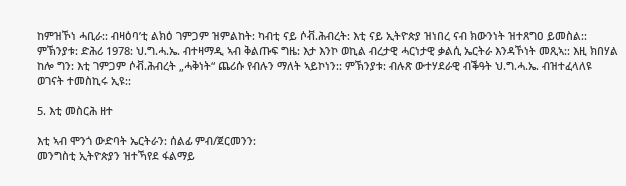ከምዝኾነ ሓቢራ:: ብዛዕባ’ቲ ልክዕ ገምጋም ዝምልከት: ካብቲ ናይ ሶቭ.ሕብረት: እቲ ናይ ኢትዮጵያ ዝነበረ ናብ ክውንነት ዝተጸግዐ ይመስል:: ምኽንያቱ: ድሕሪ 1978: ህ.ግ.ሓ.ኤ. ብተዛማዲ ኣብ ቅልጡፍ ግዜ: እታ እንኮ ወኪል ብረታዊ ሓርነታዊ ቃልሲ ኤርትራ እንዳኾነት መጺኣ:: እዚ ክበሃል ከሎ ግን: እቲ ገምጋም ሶቭ.ሕብረት „ሓቅነት“ ጨሪሱ የብሉን ማለት ኣይኮነን:: ምኽንያቱ: ብሉጽ ውተሃደራዊ ብቕዓት ህ.ግ.ሓ.ኤ. ብዝተፈላለዩ ወገናት ተመስኪሩ ኢዩ::

5. እቲ መስርሕ ዘተ

እቲ ኣብ ሞንጎ ውድባት ኤርትራን: ሰልፊ ምብ/ጀርመንን:
መንግስቲ ኢትዮጵያን ዝተኻየደ ፋልማይ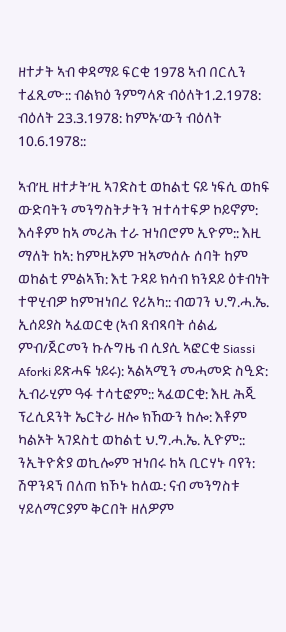ዘተታት ኣብ ቀዳማይ ፍርቂ 1978 ኣብ በርሊን ተፈጺሙ:: ብልክዕ ንምግላጽ ብዕለት1.2.1978: ብዕለት 23.3.1978: ከምኡ’ውን ብዕለት 10.6.1978::

ኣብ’ዚ ዘተታት’ዚ ኣገድስቲ ወከልቲ ናይ ነፍሲ ወከፍ ውድባትን መንግስትታትን ዝተሳተፍዎ ኮይኖም: እሳቶም ከኣ መሪሕ ተራ ዝነበሮም ኢዮም:: እዚ ማለት ከኣ: ከምዚኦም ዝኣመሰሉ ሰባት ከም ወከልቲ ምልኣኽ: እቲ ጉዳይ ክሳብ ክንደይ ዕቱብነት ተዋሂብዎ ከምዝነበረ የሪአካ:: ብወገን ህ.ግ.ሓ.ኤ. ኢሰይያስ ኣፈወርቂ (ኣብ ጸብጻባት ሰልፊ ምብ/ጀርመን ኩሉግዜ ብ ሲያሲ ኣፎርቂ Siassi Aforki ይጽሓፍ ነይሩ): ኣልኣሚን መሓመድ ስዒድ: ኢብራሂም ዓፋ ተሳቲፎም:: ኣፈወርቂ: እዚ ሕጂ ፕረሲደንት ኤርትራ ዘሎ ክኸውን ከሎ: እቶም ካልኦት ኣገደስቲ ወከልቲ ህ.ግ.ሓ.ኤ. ኢዮም:: ንኢትዮጵያ ወኪሎም ዝነበሩ ከኣ ቢርሃኑ ባየን: ሽዋንዳኘ በለጠ ክኾኑ ከለዉ: ናብ መንግስቱ ሃይለማርያም ቅርበት ዘለዎም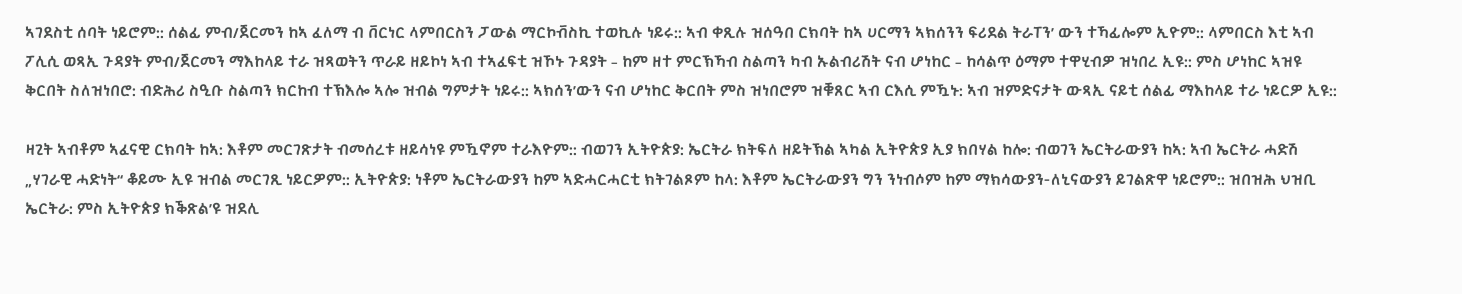ኣገደስቲ ሰባት ነይሮም:: ሰልፊ ምብ/ጀርመን ከኣ ፈለማ ብ ቨርነር ላምበርስን ፓውል ማርኮቭስኪ ተወኪሉ ነይሩ:: ኣብ ቀጺሉ ዝሰዓበ ርክባት ከኣ ሀርማን ኣክሰንን ፍሪደል ትራፐን’ ውን ተኻፊሎም ኢዮም:: ላምበርስ እቲ ኣብ ፖሊሲ ወጻኢ ጉዳያት ምብ/ጀርመን ማእከላይ ተራ ዝጻወትን ጥራይ ዘይኮነ ኣብ ተኣፈፍቲ ዝኾኑ ጉዳያት – ከም ዘተ ምርኽኻብ ስልጣን ካብ ኡልብሪሽት ናብ ሆነከር – ከሳልጥ ዕማም ተዋሂብዎ ዝነበረ ኢዩ:: ምስ ሆነከር ኣዝዩ ቅርበት ስለዝነበሮ: ብድሕሪ ስዒቡ ስልጣን ክርከብ ተኽእሎ ኣሎ ዝብል ግምታት ነይሩ:: ኣክሰን’ውን ናብ ሆነከር ቅርበት ምስ ዝነበሮም ዝቑጸር ኣብ ርእሲ ምዃኑ: ኣብ ዝምድናታት ውጻኢ ናይቲ ሰልፊ ማእከላይ ተራ ነይርዎ ኢዩ::

ዛጊት ኣብቶም ኣፈናዊ ርክባት ከኣ: እቶም መርገጽታት ብመሰረቱ ዘይሳነዩ ምዃኖም ተራእዮም:: ብወገን ኢትዮጵያ: ኤርትራ ክትፍለ ዘይትኽል ኣካል ኢትዮጵያ ኢያ ክበሃል ከሎ: ብወገን ኤርትራውያን ከኣ: ኣብ ኤርትራ ሓድሽ „ሃገራዊ ሓድነት“ ቆይሙ ኢዩ ዝብል መርገጺ ነይርዎም:: ኢትዮጵያ: ነቶም ኤርትራውያን ከም ኣድሓርሓርቲ ክትገልጾም ከላ: እቶም ኤርትራውያን ግን ንነብሶም ከም ማክሳውያን-ለኒናውያን ይገልጽዋ ነይሮም:: ዝበዝሕ ህዝቢ ኤርትራ: ምስ ኢትዮጵያ ክቕጽል’ዩ ዝደሊ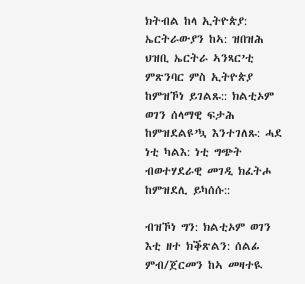ክትብል ከላ ኢትዮጵያ: ኤርትራውያን ከኣ: ዝበዝሕ ህዝቢ ኤርትራ ኣንጻር’ቲ ምጽንባር ምስ ኢትዮጵያ ከምዝኾነ ይገልጹ:: ክልቲኦም ወገን ሰላማዊ ፍታሕ ከምዝደልዩ’ኳ እንተገለጹ: ሓደ ነቲ ካልእ: ነቲ ግጭት ብወተሃደራዊ መገዲ ክፈትሖ ከምዝደሊ ይካሰሱ::

ብዝኾነ ግን: ክልቲኦም ወገን እቲ ዘተ ክቕጽልን: ሰልፊ ምብ/ጀርመን ከኣ መዛተዪ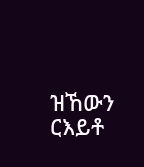ዝኸውን ርእይቶ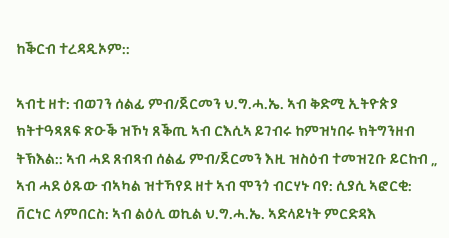ከቕርብ ተረዳዲኦም::

ኣብቲ ዘተ: ብወገን ሰልፊ ምብ/ጀርመን ህ.ግ.ሓ.ኤ. ኣብ ቅድሚ ኢትዮጵያ ክትተዓጻጸፍ ጽዑቕ ዝኾነ ጸቕጢ ኣብ ርእሲኣ ይገብሩ ከምዝነበሩ ክትግንዘብ ትኽእል:: ኣብ ሓደ ጸብጻብ ሰልፊ ምብ/ጀርመን እዚ ዝስዕብ ተመዝጊቡ ይርከብ „ ኣብ ሓደ ዕጹው ብኣካል ዝተኻየደ ዘተ ኣብ ሞንጎ ብርሃኑ ባየ: ሲያሲ ኣፎርቂ: ቨርነር ላምበርስ: ኣብ ልዕሊ ወኪል ህ.ግ.ሓ.ኤ. ኣድላይነት ምርድዳእ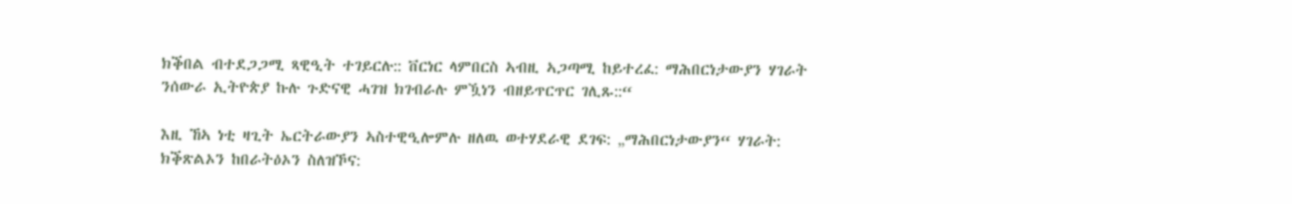ክቕበል ብተደጋጋሚ ጻዊዒት ተገይርሉ:: ቨርነር ላምበርስ ኣብዚ ኣጋጣሚ ከይተረፈ: ማሕበርነታውያን ሃገራት ንሰውራ ኢትዮጵያ ኩሉ ጉድናዊ ሓገዝ ክገብራሉ ምዃነን ብዘይጥርጥር ገሊጹ::“

እዚ ኸኣ ነቲ ዛጊት ኤርትራውያን ኣስተዊዒሎምሉ ዘለዉ ወተሃደራዊ ደገፍ: „ማሕበርነታውያን“ ሃገራት: ክቕጽልኦን ከበራትዕኦን ስለዝኾና: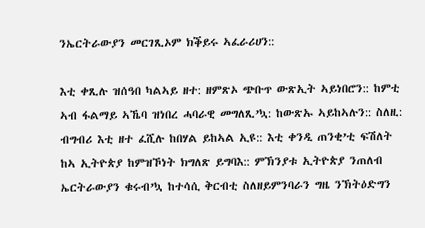ንኤርትራውያን መርገጺኦም ክቕይሩ ኣፈራሪሀን::

እቲ ቀጺሉ ዝሰዓበ ካልኣይ ዘተ: ዘምጽኦ ጭቡጥ ውጽኢት ኣይነበሮን:: ከምቲ ኣብ ፋልማይ ኣኼባ ዝነበረ ሓባራዊ መግለጺ’ኳ: ከውጽኡ ኣይከኣሉን:: ስለዚ: ብግብሪ እቲ ዘተ ፈሺሉ ከበሃል ይከኣል ኢዩ:: እቲ ቀንዲ ጠንቂ’ቲ ፍሽለት ከኣ ኢትዮጵያ ከምዝኾነት ክግለጽ ይግባእ:: ምኽንያቱ ኢትዮጵያ ንጠለብ ኤርትራውያን ቁሩብ’ኳ ከተሳሲ ቅርብቲ ስለዘይምንባራን ግዜ ንኽትዕድግን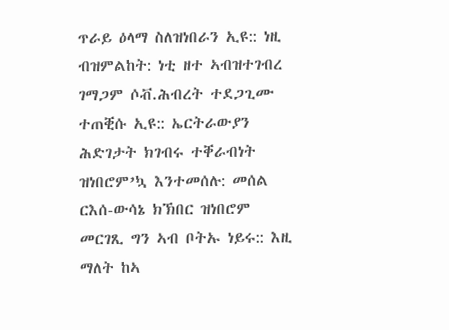ጥራይ ዕላማ ስለዝነበራን ኢዩ:: ነዚ ብዝምልከት: ነቲ ዘተ ኣብዝተገብረ ገማጋም ሶቭ.ሕብረት ተደጋጊሙ ተጠቒሱ ኢዩ:: ኤርትራውያን ሕድገታት ክገብሩ ተቐራብነት ዝነበሮም’ኳ እንተመሰሉ: መሰል ርእሰ-ውሳኔ ክኽበር ዝነበሮም መርገጺ ግን ኣብ ቦትኡ ነይሩ:: እዚ ማለት ከኣ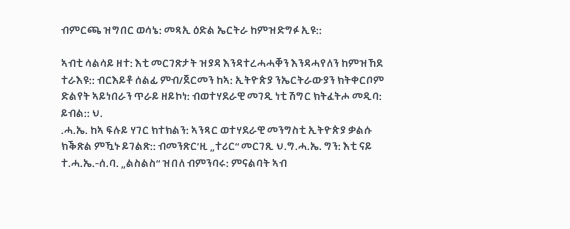ብምርጫ ዝግበር ወሳኔ: መጻኢ ዕድል ኤርትራ ከምዝድግፉ ኢዩ::

ኣብቲ ሳልሳይ ዘተ: እቲ መርገጽታት ዝያዳ እንዳተረሓሓቐን እንዳሓየለን ከምዝኸደ ተራእዩ:: ብርእይቶ ሰልፊ ምብ/ጀርመን ከኣ: ኢትዮጵያ ንኤርትራውያን ክትቀርቦም ድልየት ኣይነበራን ጥራይ ዘይኮነ: ብወተሃደራዊ መገዲ ነቲ ሽግር ክትፈትሖ መዲባ: ይብል:: ህ.
.ሓ.ኤ. ከኣ ፍሉይ ሃገር ክተክልን: ኣንጻር ወተሃደራዊ መንግስቲ ኢትዮጵያ ቃልሱ ክቕጽል ምዃኑ ይገልጽ:: ብመንጽር’ዚ „ተሪር“ መርገጺ ህ.ግ.ሓ.ኤ. ግን: እቲ ናይ ተ.ሓ.ኤ.-ሰ.ባ. „ልስልስ“ ዝበለ ብምንባሩ: ምናልባት ኣብ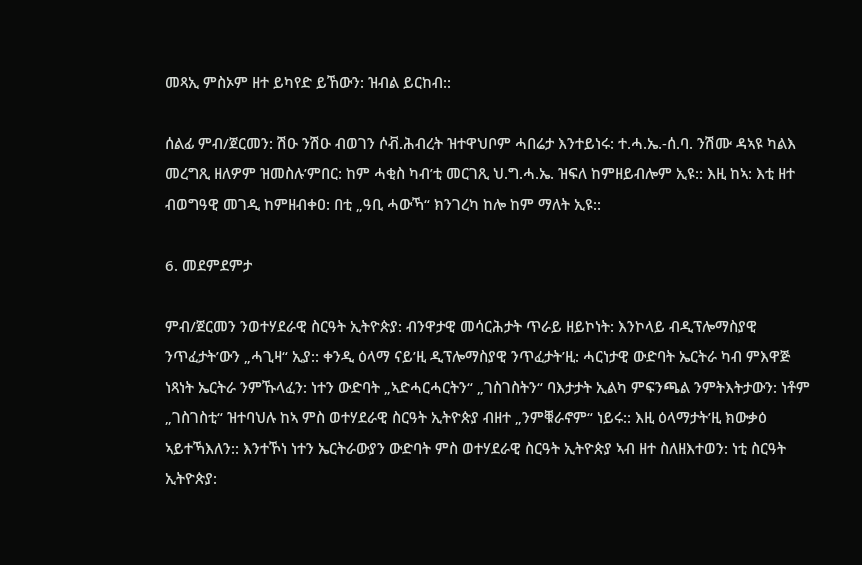መጻኢ ምስኦም ዘተ ይካየድ ይኸውን: ዝብል ይርከብ::

ሰልፊ ምብ/ጀርመን: ሽዑ ንሽዑ ብወገን ሶቭ.ሕብረት ዝተዋህቦም ሓበሬታ እንተይነሩ: ተ.ሓ.ኤ.-ሰ.ባ. ንሽሙ ዳኣዩ ካልእ መረግጺ ዘለዎም ዝመስሉ’ምበር: ከም ሓቂስ ካብ’ቲ መርገጺ ህ.ግ.ሓ.ኤ. ዝፍለ ከምዘይብሎም ኢዩ:: እዚ ከኣ: እቲ ዘተ ብወግዓዊ መገዲ ከምዘብቀዐ: በቲ „ዓቢ ሓውኻ“ ክንገረካ ከሎ ከም ማለት ኢዩ::

6. መደምደምታ

ምብ/ጀርመን ንወተሃደራዊ ስርዓት ኢትዮጵያ: ብንዋታዊ መሳርሕታት ጥራይ ዘይኮነት: እንኮላይ ብዲፕሎማስያዊ ንጥፈታት’ውን „ሓጊዛ“ ኢያ:: ቀንዲ ዕላማ ናይ’ዚ ዲፕሎማስያዊ ንጥፈታት’ዚ: ሓርነታዊ ውድባት ኤርትራ ካብ ምእዋጅ ነጻነት ኤርትራ ንምኹላፈን: ነተን ውድባት „ኣድሓርሓርትን“ „ገስገስትን“ ባእታታት ኢልካ ምፍንጫል ንምትእትታውን: ነቶም „ገስገስቲ“ ዝተባህሉ ከኣ ምስ ወተሃደራዊ ስርዓት ኢትዮጵያ ብዘተ „ንምቑራኖም“ ነይሩ:: እዚ ዕላማታት’ዚ ክውቃዕ ኣይተኻእለን:: እንተኾነ ነተን ኤርትራውያን ውድባት ምስ ወተሃደራዊ ስርዓት ኢትዮጵያ ኣብ ዘተ ስለዘእተወን: ነቲ ስርዓት ኢትዮጵያ: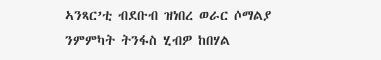ኣንጻር’ቲ ብደቡብ ዝነበረ ወራር ሶማልያ ንምምካት ትንፋስ ሂብዎ ከበሃል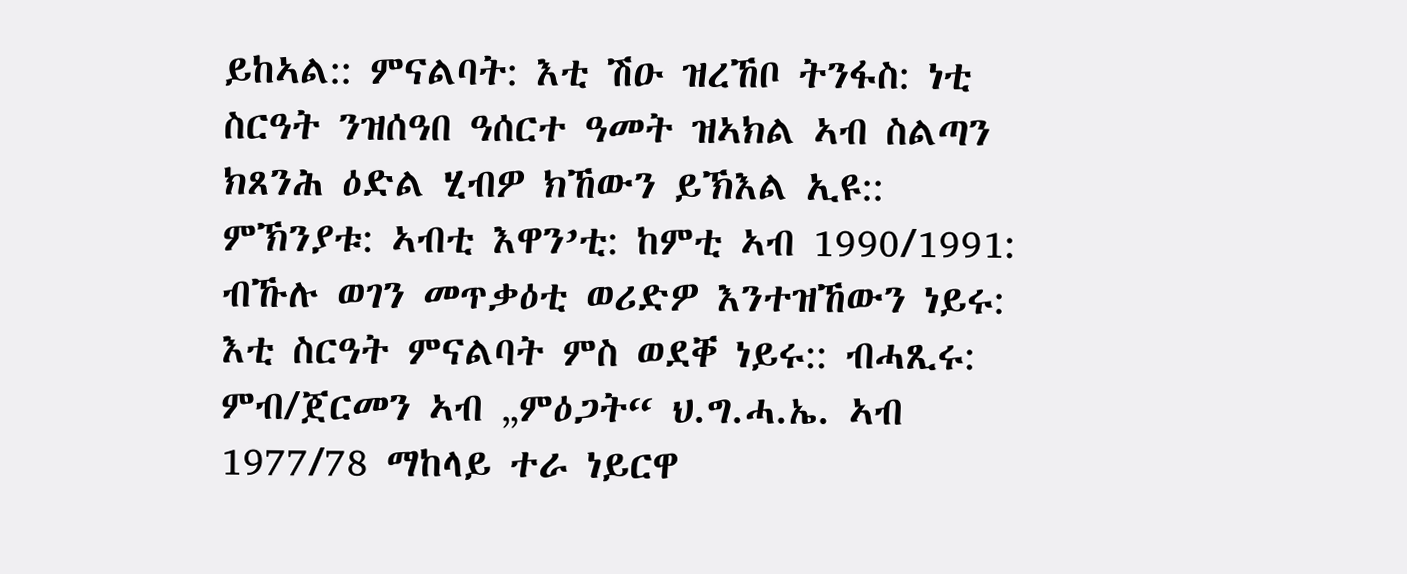ይከኣል:: ምናልባት: እቲ ሽዑ ዝረኸቦ ትንፋስ: ነቲ ስርዓት ንዝሰዓበ ዓሰርተ ዓመት ዝኣክል ኣብ ስልጣን ክጸንሕ ዕድል ሂብዎ ክኸውን ይኽእል ኢዩ:: ምኽንያቱ: ኣብቲ እዋን’ቲ: ከምቲ ኣብ 1990/1991: ብኹሉ ወገን መጥቃዕቲ ወሪድዎ እንተዝኸውን ነይሩ: እቲ ስርዓት ምናልባት ምስ ወደቐ ነይሩ:: ብሓጺሩ: ምብ/ጀርመን ኣብ „ምዕጋት“ ህ.ግ.ሓ.ኤ. ኣብ 1977/78 ማከላይ ተራ ነይርዋ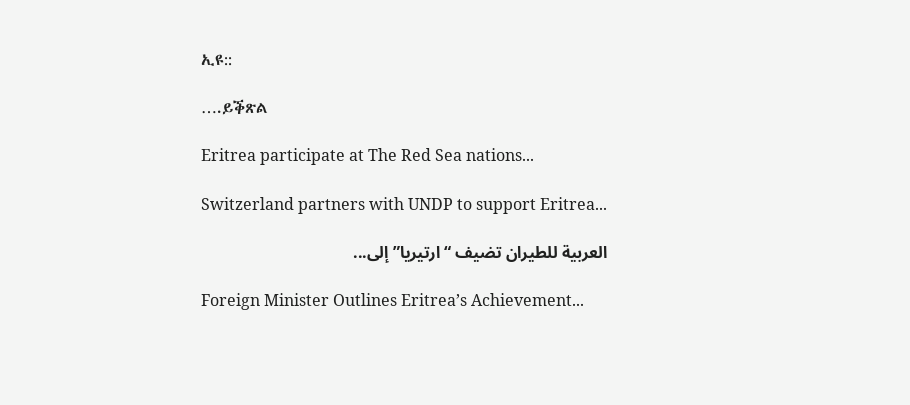ኢዩ::

….ይቕጽል

Eritrea participate at The Red Sea nations...

Switzerland partners with UNDP to support Eritrea...

العربية للطيران تضيف “ارتيريا” إلى...

Foreign Minister Outlines Eritrea’s Achievement...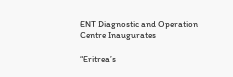ENT Diagnostic and Operation Centre Inaugurates

“Eritrea’s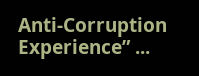Anti-Corruption Experience” ...